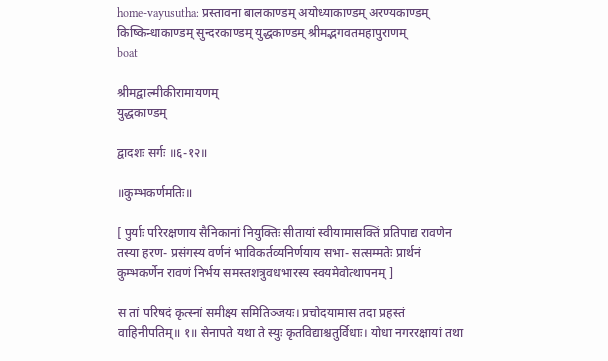home-vayusutha: प्रस्तावना बालकाण्डम् अयोध्याकाण्डम् अरण्यकाण्डम् किष्किन्धाकाण्डम् सुन्दरकाण्डम् युद्धकाण्डम् श्रीमद्भगवतमहापुराणम्
boat

श्रीमद्वाल्मीकीरामायणम्
युद्धकाण्डम्

द्वादशः सर्गः ॥६-१२॥

॥कुम्भकर्णमतिः॥

[ पुर्याः परिरक्षणाय सैनिकानां नियुक्तिः सीतायां स्वीयामासक्तिं प्रतिपाद्य रावणेन तस्या हरण- प्रसंगस्य वर्णनं भाविकर्तव्यनिर्णयाय सभा- सत्सम्मतेः प्रार्थनं कुम्भकर्णेन रावणं निर्भय समस्तशत्रुवधभारस्य स्वयमेवोत्थापनम् ]

स तां परिषदं कृत्स्नां समीक्ष्य समितिञ्जयः। प्रचोदयामास तदा प्रहस्तं वाहिनीपतिम्॥ १॥ सेनापते यथा ते स्युः कृतविद्याश्चतुर्विधाः। योधा नगररक्षायां तथा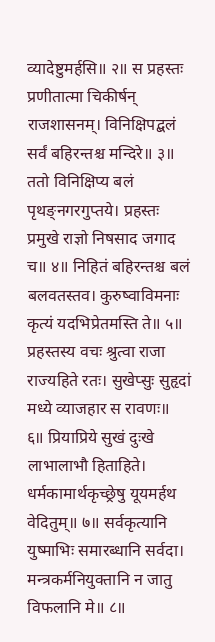व्यादेष्टुमर्हसि॥ २॥ स प्रहस्तः प्रणीतात्मा चिकीर्षन् राजशासनम्। विनिक्षिपद्बलं सर्वं बहिरन्तश्च मन्दिरे॥ ३॥ ततो विनिक्षिप्य बलं पृथङ्नगरगुप्तये। प्रहस्तः प्रमुखे राज्ञो निषसाद जगाद च॥ ४॥ निहितं बहिरन्तश्च बलं बलवतस्तव। कुरुष्वाविमनाः कृत्यं यदभिप्रेतमस्ति ते॥ ५॥ प्रहस्तस्य वचः श्रुत्वा राजा राज्यहिते रतः। सुखेप्सुः सुहृदां मध्ये व्याजहार स रावणः॥ ६॥ प्रियाप्रिये सुखं दुःखे लाभालाभौ हिताहिते। धर्मकामार्थकृच्छ्रेषु यूयमर्हथ वेदितुम्॥ ७॥ सर्वकृत्यानि युष्माभिः समारब्धानि सर्वदा। मन्त्रकर्मनियुक्तानि न जातु विफलानि मे॥ ८॥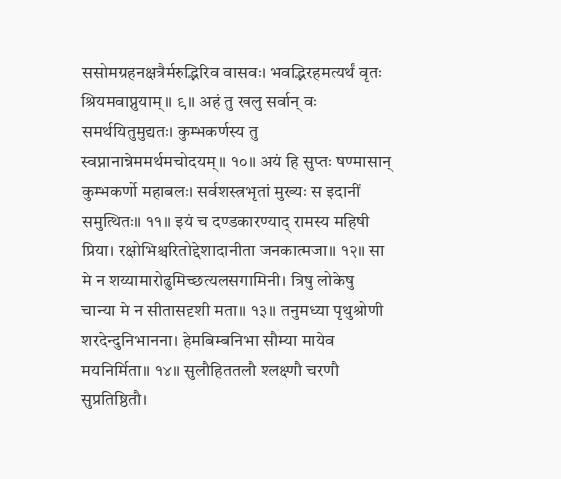ससोमग्रहनक्षत्रैर्मरुद्भिरिव वासवः। भवद्भिरहमत्यर्थं वृतः श्रियमवाप्नुयाम्॥ ९॥ अहं तु खलु सर्वान् वः समर्थयितुमुद्यतः। कुम्भकर्णस्य तु स्वप्नानान्नेममर्थमचोदयम्॥ १०॥ अयं हि सुप्तः षण्मासान् कुम्भकर्णो महाबलः। सर्वशस्त्रभृतां मुख्यः स इदानीं समुत्थितः॥ ११॥ इयं च दण्डकारण्याद् रामस्य महिषी प्रिया। रक्षोभिश्चरितोद्देशादानीता जनकात्मजा॥ १२॥ सा मे न शय्यामारोढुमिच्छत्यलसगामिनी। त्रिषु लोकेषु चान्या मे न सीतासदृशी मता॥ १३॥ तनुमध्या पृथुश्रोणी शरदेन्दुनिभानना। हेमबिम्बनिभा सौम्या मायेव मयनिर्मिता॥ १४॥ सुलौहिततलौ श्लक्ष्णौ चरणौ सुप्रतिष्ठितौ।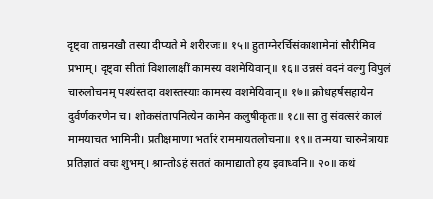दृष्ट्वा ताम्रनखौ तस्या दीप्यते मे शरीरजः॥ १५॥ हुताग्नेरर्चिसंकाशामेनां सौरीमिव प्रभाम्। दृष्ट्वा सीतां विशालाक्षीं कामस्य वशमेयिवान्॥ १६॥ उन्नसं वदनं वल्गु विपुलं चारुलोचनम् पश्यंस्तदा वशस्तस्याः कामस्य वशमेयिवान्॥ १७॥ क्रोधहर्षसहायेन दुर्वर्णकरणेन च। शोकसंतापनित्येन कामेन कलुषीकृतः॥ १८॥ सा तु संवत्सरं कालं मामयाचत भामिनी। प्रतीक्षमाणा भर्तारं राममायतलोचना॥ १९॥ तन्मया चारुनेत्रायाः प्रतिज्ञातं वचः शुभम्। श्रान्तोऽहं सततं कामाद्यातो हय इवाध्वनि॥ २०॥ कथं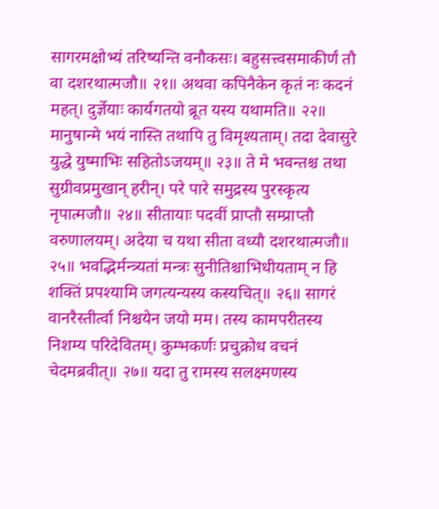सागरमक्षोभ्यं तरिष्यन्ति वनौकसः। बहुसत्त्वसमाकीर्णं तौ वा दशरथात्मजौ॥ २१॥ अथवा कपिनैकेन कृतं नः कदनं महत्। दुर्ज्ञेयाः कार्यगतयो ब्रूत यस्य यथामति॥ २२॥ मानुषान्मे भयं नास्ति तथापि तु विमृश्यताम्। तदा देवासुरे युद्धे युष्माभिः सहितोऽजयम्॥ २३॥ ते मे भवन्तश्च तथा सुग्रीवप्रमुखान् हरीन्। परे पारे समुद्रस्य पुरस्कृत्य नृपात्मजौ॥ २४॥ सीतायाः पदवीं प्राप्तौ सम्प्राप्तौ वरुणालयम्। अदेया च यथा सीता वध्यौ दशरथात्मजौ॥ २५॥ भवद्भिर्मन्त्र्यतां मन्त्रः सुनीतिश्चाभिधीयताम् न हि शक्तिं प्रपश्यामि जगत्यन्यस्य कस्यचित्॥ २६॥ सागरं वानरैस्तीर्त्वा निश्चयेन जयो मम। तस्य कामपरीतस्य निशम्य परिदेवितम्। कुम्भकर्णः प्रचुक्रोध वचनं चेदमब्रवीत्॥ २७॥ यदा तु रामस्य सलक्ष्मणस्य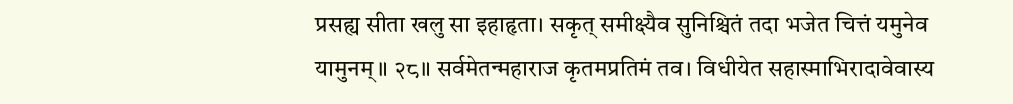प्रसह्य सीता खलु सा इहाहृता। सकृत् समीक्ष्यैव सुनिश्चितं तदा भजेत चित्तं यमुनेव यामुनम्॥ २८॥ सर्वमेतन्महाराज कृतमप्रतिमं तव। विधीयेत सहास्माभिरादावेवास्य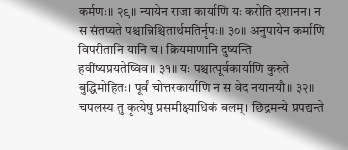कर्मणः॥ २९॥ न्यायेन राजा कार्याणि यः करोति दशानन। न स संतप्यते पश्चान्निश्चितार्थमतिर्नृपः॥ ३०॥ अनुपायेन कर्माणि विपरीतानि यानि च। क्रियमाणानि दुष्यन्ति हवींष्यप्रयतेष्विव॥ ३१॥ यः पश्चात्पूर्वकार्याणि कुरुते बुद्धिमोहितः। पूर्वं चोत्तरकार्याणि न स वेद नयानयौ॥ ३२॥ चपलस्य तु कृत्येषु प्रसमीक्ष्याधिकं बलम्। छिद्रमन्ये प्रपद्यन्ते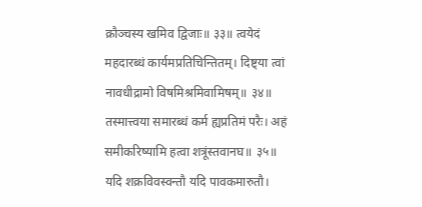क्रौञ्चस्य खमिव द्विजाः॥ ३३॥ त्वयेदं महदारब्धं कार्यमप्रतिचिन्तितम्। दिष्ट्या त्वां नावधीद्रामो विषमिश्रमिवामिषम्॥ ३४॥ तस्मात्त्वया समारब्धं कर्म ह्यप्रतिमं परैः। अहं समीकरिष्यामि हत्वा शत्रूंस्तवानघ॥ ३५॥ यदि शक्रविवस्वन्तौ यदि पावकमारुतौ।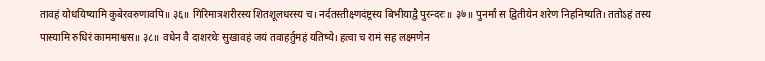तावहं योधयिष्यामि कुबेरवरुणावपि॥ ३६॥ गिरिमात्रशरीरस्य शितशूलधरस्य च। नर्दतस्तीक्ष्णदंष्ट्रस्य बिभीयाद्वै पुरन्दरः॥ ३७॥ पुनर्मां स द्वितीयेन शरेण निहनिष्यति। ततोऽहं तस्य पास्यामि रुधिरं काममाश्वस॥ ३८॥ वधेन वै दाशरथेः सुखावहं जयं तवाहर्तुमहं यतिष्ये। हत्वा च रामं सह लक्ष्मणेन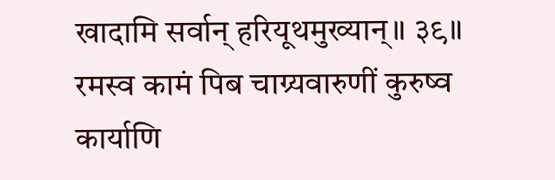खादामि सर्वान् हरियूथमुख्यान्॥ ३९॥ रमस्व कामं पिब चाग्र्यवारुणीं कुरुष्व कार्याणि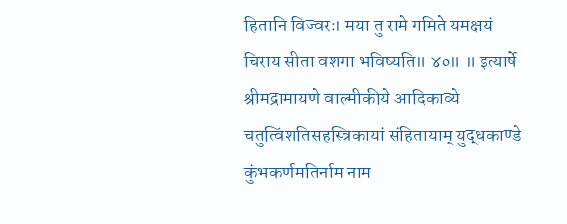हितानि विज्वरः। मया तु रामे गमिते यमक्षयं चिराय सीता वशगा भविष्यति॥ ४०॥ ॥ इत्यार्षे श्रीमद्रामायणे वाल्मीकीये आदिकाव्ये चतुत्विंशतिसहस्त्रिकायां संहितायाम् युद्धकाण्डे कुंभकर्णमतिर्नाम नाम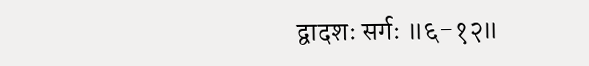द्वादशः सर्गः ॥६-१२॥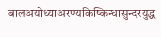बालअयोध्याअरण्यकिष्किन्धासुन्दरयुद्ध